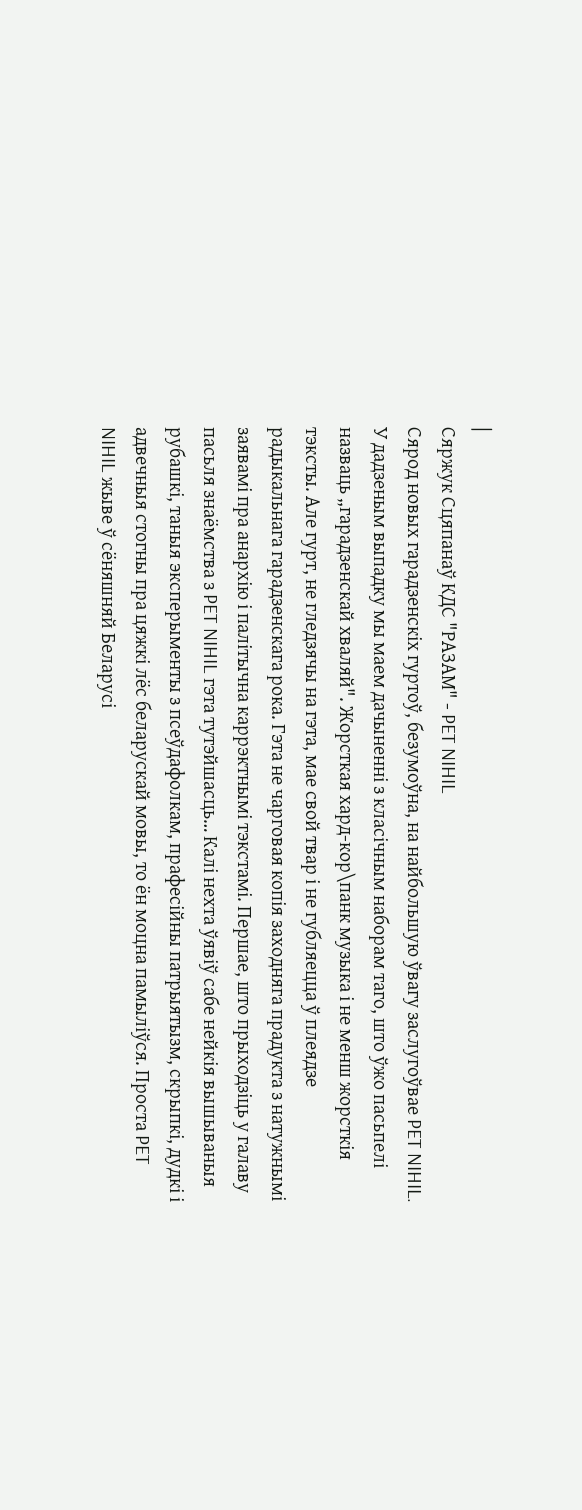|
Сяржук Сцяпанаў КДС "РАЗАМ" - PET NIHIL
Сярод новых гарадзенскіх гуртоў, безумоўна, на найбольшую ўвагу заслугоўвае PET NIHIL. У дадзеным выпадку мы маем дачыненні з класічным наборам таго, што ўжо пасьпелі назваць „гарадзенскай хваляй". Жорсткая хард-кор\панк музыка і не менш жорсткія тэксты. Але гурт, не гледзячы на гэта, мае свой твар і не губляецца ў плеядзе радыкальнага гарадзенскага рока. Гэта не чарговая копія заходняга прадукта з натужнымі заявамі пра анархію і палітычна каррэктнымі тэкстамі. Першае, што прыходзіць у галаву пасьля знаёмства з PET NIHIL гэта тутэйшасць… Калі нехта ўявіў сабе нейкія вышываныя рубашкі, таныя эксперыменты з псеўдафолкам, прафесійны патрыятызм, скрыпкі, дудкі і адвечныя стогны пра цяжкі лёс беларускай мовы, то ён моцна памыліўся. Проста PET NIHIL жыве ў сёняшняй Беларусі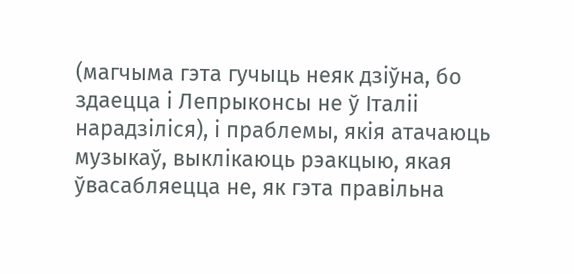(магчыма гэта гучыць неяк дзіўна, бо здаецца і Лепрыконсы не ў Італіі нарадзіліся), і праблемы, якія атачаюць музыкаў, выклікаюць рэакцыю, якая ўвасабляецца не, як гэта правільна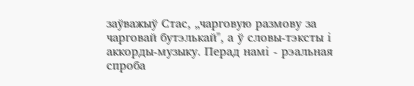заўважыў Стас, „чарговую размову за чарговай бутэлькай", а ў словы-тэксты і аккорды-музыку. Перад намі - рэальная спроба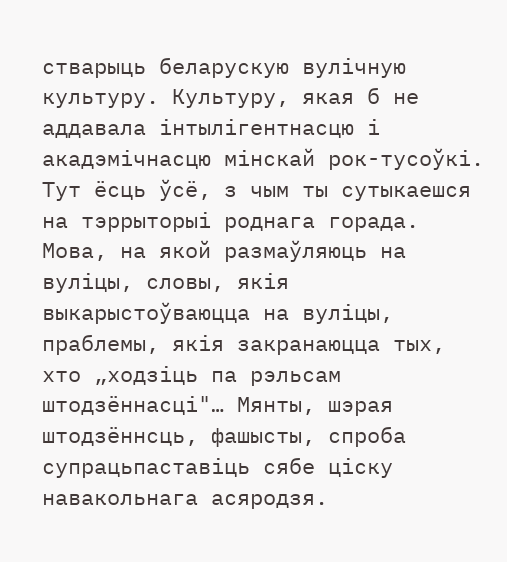стварыць беларускую вулічную культуру. Культуру, якая б не аддавала інтылігентнасцю і акадэмічнасцю мінскай рок-тусоўкі. Тут ёсць ўсё, з чым ты сутыкаешся на тэррыторыі роднага горада. Мова, на якой размаўляюць на вуліцы, словы, якія выкарыстоўваюцца на вуліцы, праблемы, якія закранаюцца тых, хто „ходзіць па рэльсам штодзённасці"… Мянты, шэрая штодзённсць, фашысты, спроба супрацьпаставіць сябе ціску навакольнага асяродзя.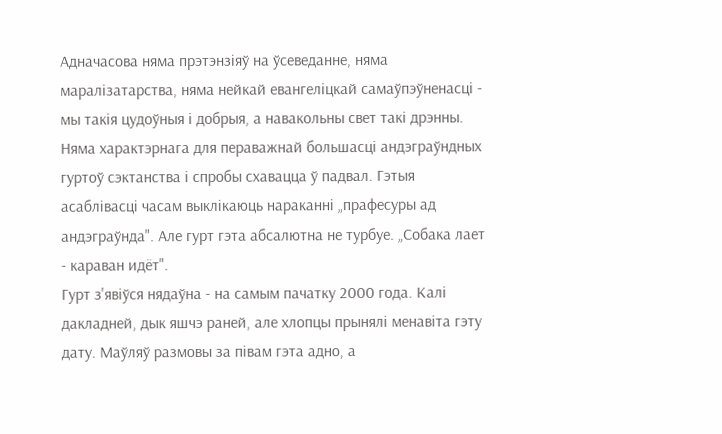Адначасова няма прэтэнзіяў на ўсеведанне, няма маралізатарства, няма нейкай евангеліцкай самаўпэўненасці - мы такія цудоўныя і добрыя, а навакольны свет такі дрэнны. Няма характэрнага для пераважнай большасці андэграўндных гуртоў сэктанства і спробы схавацца ў падвал. Гэтыя асаблівасці часам выклікаюць нараканні „прафесуры ад андэграўнда". Але гурт гэта абсалютна не турбуе. „Собака лает - караван идёт".
Гурт з'явіўся нядаўна - на самым пачатку 2000 года. Калі дакладней, дык яшчэ раней, але хлопцы прынялі менавіта гэту дату. Маўляў размовы за півам гэта адно, а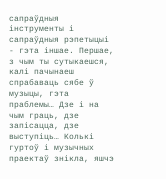сапраўдныя інструменты і сапраўдныя рэпетыцыі - гэта іншае. Першае, з чым ты сутыкаешся, калі пачынаеш спрабаваць сябе ў музыцы, гэта праблемы… Дзе і на чым граць, дзе запісацца, дзе выступіць… Колькі гуртоў і музычных праектаў знікла, яшчэ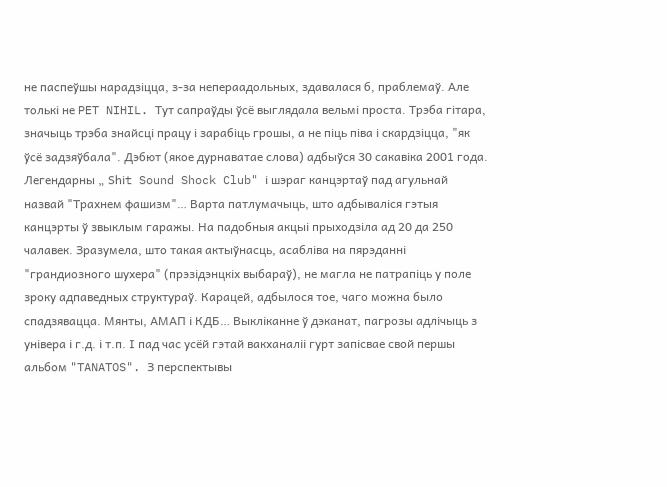не паспеўшы нарадзіцца, з-за непераадольных, здавалася б, праблемаў. Але толькі не PET NIHIL. Тут сапраўды ўсё выглядала вельмі проста. Трэба гітара, значыць трэба знайсці працу і зарабіць грошы, а не піць піва і скардзіцца, "як ўсё задзяўбала". Дэбют (якое дурнаватае слова) адбыўся 30 сакавіка 2001 года. Легендарны „ Shіt Sound Shock Club" і шэраг канцэртаў пад агульнай назвай "Трахнем фашизм"… Варта патлумачыць, што адбываліся гэтыя канцэрты ў звыклым гаражы. На падобныя акцыі прыходзіла ад 20 да 250 чалавек. Зразумела, што такая актыўнасць, асабліва на пярэданні "грандиозного шухера" (прэзідэнцкіх выбараў), не магла не патрапіць у поле зроку адпаведных структураў. Карацей, адбылося тое, чаго можна было спадзявацца. Мянты, АМАП і КДБ… Выкліканне ў дэканат, пагрозы адлічыць з універа і г.д. і т.п. І пад час усёй гэтай вакханаліі гурт запісвае свой першы альбом "TANATOS". З перспектывы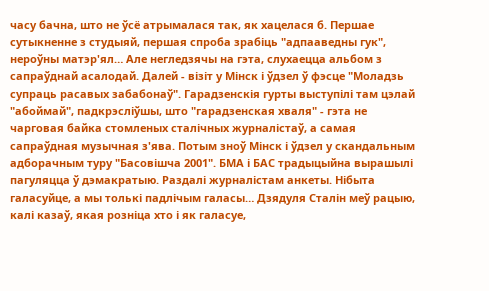часу бачна, што не ўсё атрымалася так, як хацелася б. Першае сутыкненне з студыяй, першая спроба зрабіць "адпааведны гук", нероўны матэр'ял… Але негледзячы на гэта, слухаецца альбом з сапраўднай асалодай. Далей - візіт у Мінск і ўдзел ў фэсце "Моладзь супраць расавых забабонаў". Гарадзенскія гурты выступілі там цэлай "абоймай", падкрэсліўшы, што "гарадзенская хваля" - гэта не чарговая байка стомленых сталічных журналістаў, а самая сапраўдная музычная з'ява. Потым зноў Мінск і ўдзел у скандальным адборачным туру "Басовішча 2001". БМА і БАС традыцыйна вырашылі пагуляцца ў дэмакратыю. Раздалі журналістам анкеты. Нібыта галасуйце, а мы толькі падлічым галасы… Дзядуля Сталін меў рацыю, калі казаў, якая розніца хто і як галасуе,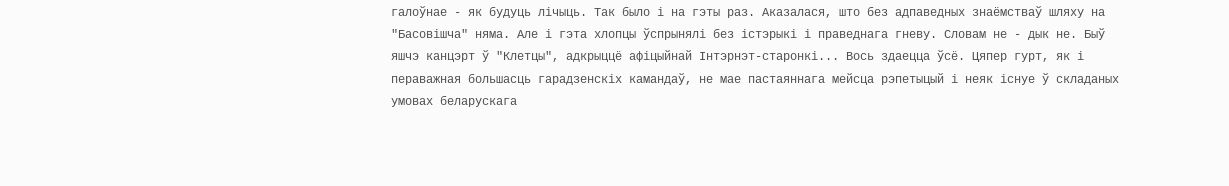галоўнае - як будуць лічыць. Так было і на гэты раз. Аказалася, што без адпаведных знаёмстваў шляху на "Басовішча" няма. Але і гэта хлопцы ўспрынялі без істэрыкі і праведнага гневу. Словам не - дык не. Быў яшчэ канцэрт ў "Клетцы", адкрыццё афіцыйнай Інтэрнэт-старонкі... Вось здаецца ўсё. Цяпер гурт, як і пераважная большасць гарадзенскіх камандаў, не мае пастаяннага мейсца рэпетыцый і неяк існуе ў складаных умовах беларускага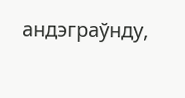андэграўнду,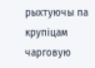рыхтуючы па крупіцам чарговую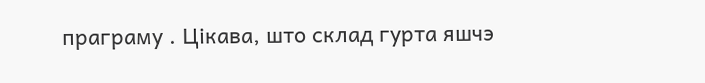праграму . Цікава, што склад гурта яшчэ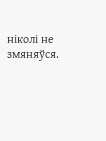ніколі не змяняўся.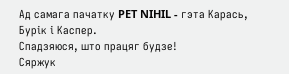Ад самага пачатку PET NIHIL - гэта Карась, Бурік і Каспер.
Спадзяюся, што працяг будзе!
Сяржук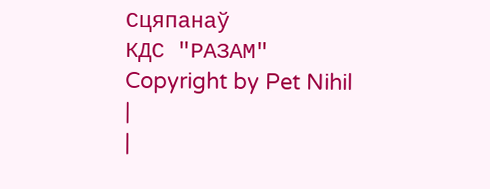Сцяпанаў
КДС "РАЗАМ"
Copyright by Pet Nihil
|
|